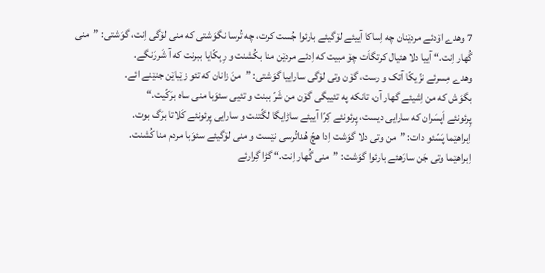7 وهدے اۆدئے مردێنان چه اِساکا آییئے لۆگیئے بارئوا جُست کرت، چه تُرسا نگوَشتی که منی لۆگی اِنت، گوَشتی: ”منی گُهار اِنت.“ آییا دلا هئیال کرتگاَت چۆ مبیت که اِدئے مردێن منا بکُشنت و رِبِکّایا ببرنت که آ شَررَنگے.
وهدے مِسرئے نزّیکّا آتک و رست، گۆن وتی لۆگی ساراییا گوَشتی: ”منَ زانان که تئو زێباێن جنێنے ائے.
بگوَش که من اِشیئے گهار آن، تانکه په تئییگی گۆن من شَرّ ببنت و تئیی سئوَبا منی ساه برَکّیت.“
پِرئونئے اَپسَران که سارایی دیست، پِرئونئے کِرّا آییئے ساڑایگا لگّتنت و سارایی پِرئونئے کَلاتا برَگ بوت.
اِبراهێما پَسّئو دات: ”من وتی دلا گوَشت اِدا هچّ هُداتُرسی نێست و منی لۆگیئے سئوَبا مردم منا کُشنت.
اِبراهێما وتی جَن سارَهئے بارئوا گوَشت: ”منی گُهار اِنت.“ گڑا گِرارئے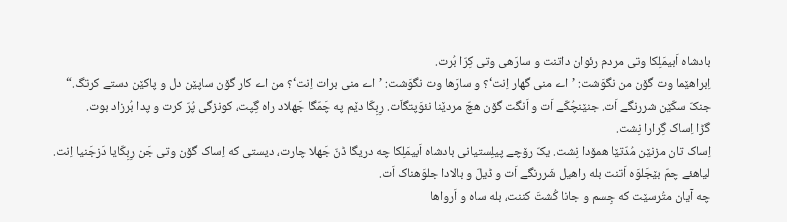بادشاه اَبیمَلِکا وتی مردم رئوان داتنت و سارَهی وتی کِرّا بُرت.
اِبراهێما وت گۆن من نگوَشت: ’اے منی گهار اِنت‘؟ و سارَها وت نگوَشت: ’اے منی برات اِنت‘؟ من اے کار گۆن ساپێن دل و پاکێن دستے کرتگ.“
جنکّ سکّێن شررنگے اَت. جنێنچُکّے اَت و اَنگت گۆن هچّ مردێنا نئوَپتگاَت. رِبِکّا دێم په چَمّگا جَهلاد راه گِپت، کونزگی پُرّ کرت و پدا بُرزاد بوت.
گڑا اِساک گِرارا نِشت.
اِساک تان مزنێن مُدّتێا همۆدا نِشت. یکّ رۆچے پیلِستیانی بادشاه اَبیمَلِکا چه دریگا ڈنّ جَهلا چارت، دیستی که اِساک گۆن وتی جَن رِبِکّایا دَزجَنیا اِنت.
لیاهئے چمّ بێجَلوَه اَتنت بله راهیل شَررنگے اَت و ڈیلّ و بالادا جلوَهناک اَت.
چه آیان متُرسێت که جِسم و جانا کُشتَ کننت، بله ساه و اَرواها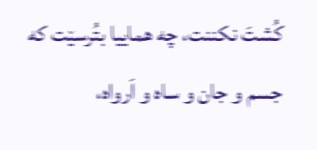کُشتَ نکننت، چه هماییا بتُرسێت که جسم و جان و ساه و اَرواه،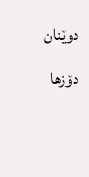دوێنان دۆزها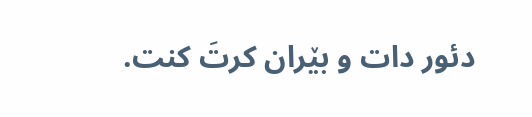دئور دات و بێران کرتَ کنت.